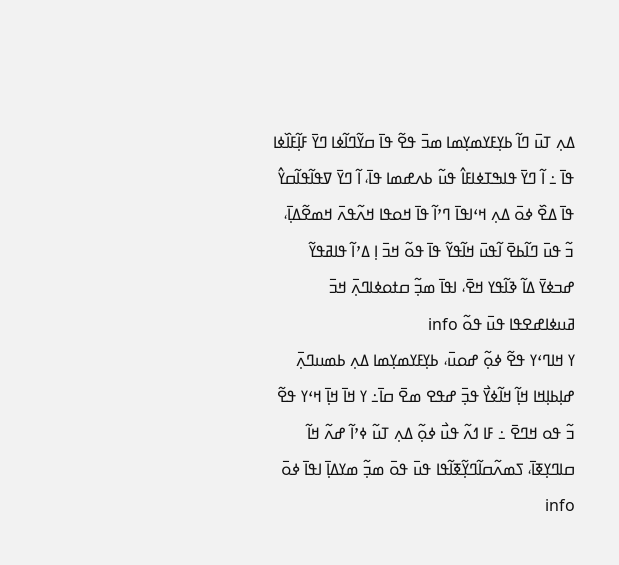ߡߍ߲ ߠߎ߫ ߣߊ߬ ߕߌ߲ߓߌߘߌ߲ߘߊ ߘߏ߫ ߟߐ߬ ߟߊ߫ ߛߌ߬ߣߊ߬ߦߊ ߣߌ߫ ߓߊ߲߬ߓߊ߰ߦߊ ߟߊ߫ ߸ ߊ߬ ߣߌ߫ ߟߊߒߠߦߊߓߊ߮ ߟߎ߬ ߕߍߝߘߊ ߟߊ߫، ߊ߬ ߣߌ߫ ߜߟߊ߬ߟߊ߬ߛߌ߮ ߟߊ߫ ߡߐ߰ ߦߋ߫ ߡߍ߲ ߞߵߊߟߊ߫ ߣߴߊ߬ ߟߊ߫ ߞߋߟߊ ߞߍ߬ߟߍ߫ ߞߘߐ߬ߡߊ߲߫، ߏ߬ ߟߎ߫ ߣߊ߬ߕߐ߫ ߊ߬ߟߎ߫ ߞߊ߬ߟߌ߬ ߟߊ߫ ߟߋ߬ ߞߏ߫ ߊ߲ ߡߴߊ߬ ߟߊߥߟߌ߬ ߝߏߦߌ߫ ߡߊ߬ ߢߊ߬ߟߌ ߞߐ߫، ߊߟߊ߫ ߘߏ߲߬ ߛߙߋߦߊߣߍ߲߫ ߞߏ߫ ߥߎߦߊߝߐߟߊ ߟߎ߫ ߟߋ߬ info
ߌ ߞߊߣߵߌ ߟߐ߬ ߦߋ߲߬ ߝߋߎ߫، ߕߌ߲ߓߌߘߌ߲ߘߊ ߡߍ߲ ߕߘߎߣߍ߲߫ ߝߊ߲ߕߊ߲ߞߊ ߞߊ߲߬ ߞߊ߬ߦߌ߯ ߟߏ߲߫ ߝߟߐ ߘߐ߫ ߛߊ߫߸ ߌ ߞߊ߫ ߞߊ߲߫ ߞߵߌ ߟߐ߬ ߏ߬ ߟߋ ߞߣߐ߫ ߸ ߓߊ ߗߍ߬ ߟߎ߯ ߦߋ߲߬ ߡߍ߲ ߠߎ߬ ߦߴߊ߬ ߝߍ߬ ߞߊ߬ ߛߊߣߌ߲ߧߊ߫، ߖߘߍ߬ߛߊ߬ߣߌ߲߬ߧߊ߬ߟߊ ߟߎ߫ ߟߋ߫ ߘߏ߲߬ ߘߌߡߊ߲߫ ߊߟߊ߫ ߦߋ߫ info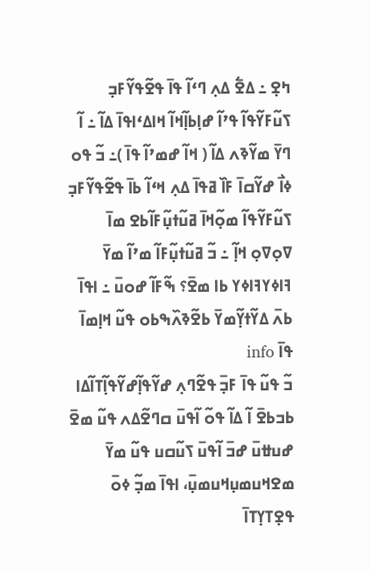ߤߐ߲ ߸ ߡߐ߱ ߡߍ߲ ߣߵߊ߬ ߟߊ߫ ߟߐ߬ߟߌ߬ߓߏ߲ ߖߎ߬ߓߌ߬ߟߊ߬ ߟߴߊ߬ ߝߊ߲ߕߊ߲߬ߞߊ߬ ߞߊߡߵߊߟߊ߫ ߡߊ߬ ߸ ߊ߬ ߣߌ߫ ߘߌ߬ߢߍ ߡߊ߬ ( ߞߊ߬ ߝߘߴߊ߬ ߟߊ߫ )߸ ߏ߬ ߟߋ ߦߊ߯ ߝߌ߬ߛߊ߫ ߓߊ߰ ߥߟߊ߫ ߡߍ߲ ߞߵߊ߬ ߕߊ߫ ߟߐ߬ߟߌ߬ߓߏ߲ ߖߎ߬ߓߌ߬ߟߊ߬ ߘߋ߲߬ߞߊ߫ ߥߎ߬ߙߎ߲߬ߓߊ߬ߕߐ ߘߊ߫ ߜߋ߲ߜߋ߲ ߞߊ߲߬ ߸ ߏ߬ ߥߎ߬ߙߎ߲߬ߓߊ߬ ߘߴߊ߬ ߘߌ߫ ߔߊߦߌߔߊߦߌ ߕߊ ߘߐ߫؟ ߒ߬ߓߊ߬ ߝߋߎ߫ ߸ ߊߟߊ߫ ߕߍ߫ ߡߌ߬ߙߌ߲߬ߘߌ߫ ߕߐ߬ߢߍ߰ߒߕߋ ߟߎ߬ ߞߊ߲ߘߊ߫ ߟߊ߫ info
ߏ߬ ߟߎ߬ ߟߊ߫ ߓߏ߲߫ ߟߐ߬ߣߍ߲ ߝߌ߬ߟߊ߲߬ߝߌ߬ߟߊ߲߬ߠߊ߬ߡߊ ߕߏߕߐ߫ ߊ߬ ߡߊ߬ ߟߋ߬ ߊ߬ߟߎ߫ ߛߣߐ߬ߡߍ ߟߎ߬ ߘߐ߫ ߝߎߚߎ߫ ߝߏ߫ ߊ߬ߟߎ߫ ߖߎ߬ߛߎ ߟߎ߬ ߘߌ߫ ߘߐߞߎߘߎ߲ߞߎߘߎ߲߫، ߊߟߊ߫ ߘߏ߲߬ ߦߋ߫ ߟߐ߲ߠߌ߲ߠߊ߫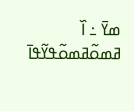ߘߌ߫ ߸ ߊ߰ ߥߘߋ߬ߥߘߋ߬ߟߌ߬ߟߊ߫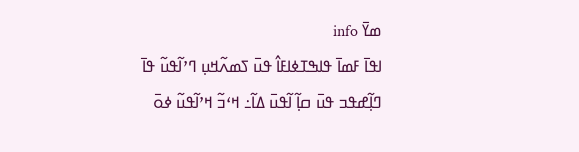ߘߌ߫ info
ߊߟߊ߫ ߓߘߊ߫ ߟߊߒߠߦߊߓߊ߮ ߟߎ߫ ߖߘߍ߬ߞߎ߲ ߣߴߊ߬ߟߎ߬ ߟߊ߫ ߣߊ߲߬ߝߟߏ ߟߎ߫ ߛߊ߲߬ ߊ߬ߟߎ߫ ߡߊ߬߸ ߞߵߏ߬ ߞߴߊ߬ߟߎ߬ ߦߋ߫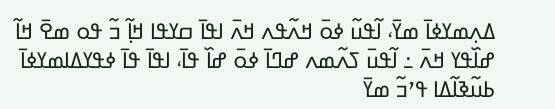ߡߍ߲ߘߌߦߊ߫ ߘߌ߫، ߊ߬ߟߎ߬ ߦߋ߫ ߞߍ߬ߟߍ ߞߍ߫ ߊߟߊ߫ ߛߌߟߊ ߞߊ߲߬ ߏ߬ ߟߋ ߘߐ߫ ߞߊ߬ ߝߊ߰ߟߌ ߞߍ߫ ߸ ߊ߬ߟߎ߫ ߖߍ߬ߘߍ ߝߣߊ߫ ߦߋ߫ ߝߊ߰ ߟߊ߫، ߊߟߊ߫ ߟߊ߫ ߦߟߌߡߊߘߌߦߊ߫ ߕߎ߬ߢߊ߬ߡߊ ߟߴߏ߬ ߘߌ߫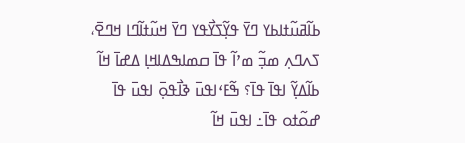ߕߊ߬ߥߎ߬ߙߊߕߌ ߣߌ߫ ߟߌ߲߬ߖߌ߯ߟߌ ߣߌ߫ ߞߎ߬ߙߊ߬ߣߊ ߞߣߐ߫، ߖߍߣߍ߲ ߘߏ߲߬ ߘߴߊ߬ ߟߊ߫ ߛߘߊߒߡߊߞߊ߲ ߡߝߊ߫ ߞߊ߬ ߕߊ߬ߡߌ߲߬ ߊߟߊ߫ ߟߊ߫؟ ߒ߬ߓߵߊߟߎ߫ ߢߊ߯ߟߋ߲߫ ߊߟߎ߫ ߟߊ߫ ߝߋ߬ߙߋ ߟߊ߫߸ ߊߟߎ߫ ߞߊ߬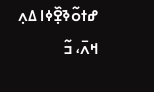ߝߙߋ߬ߢߐ߲߰ߦߊ ߡߍ߲ ߞߍ߫، ߏ߬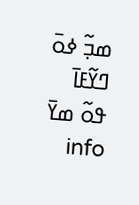ߘߏ߲߬ ߦߋ߫ ߣߌ߬ߓߊ߫ ߟߋ߬ ߘߌ߫ info